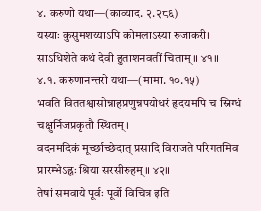४. करुणो यथा—(काव्याद. २.२८६)
यस्याः कुसुमशय्याऽपि कोमलाऽस्या रुजाकरी।
साऽधिशेते कथं देवी हुताशनवतीं चिताम्॥ ४१॥
४.१. करुणानन्तरो यथा—(मामा. १०.१५)
भवति विततश्वासोन्नाहप्रणुन्नपयोधरं हृदयमपि च स्निग्धं चक्षुर्निजप्रकृतौ स्थितम्।
वदनमदिकं मूर्च्छाच्छेदात् प्रसादि विराजते परिगतमिव प्रारम्भेऽह्नः श्रिया सरसीरुहम्॥ ४२॥
तेषां समवाये पूर्वः पूर्वो विचित्र इति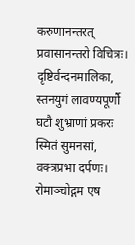करुणानन्तरत् प्रवासानन्तरो विचित्रः।
दृष्टिर्वन्दनमालिका, स्तनयुगं लावण्यपूर्णौ घटौ शुभ्राणां प्रकरः स्मितं सुमनसां, वक्त्रप्रभा दर्पणः।
रोमाञ्चोद्गम एष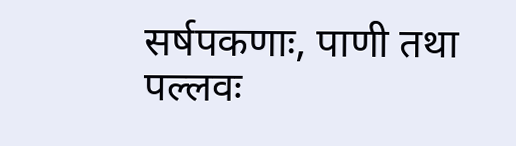सर्षपकणाः, पाणी तथा पल्लवः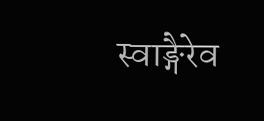स्वाङ्गैरेव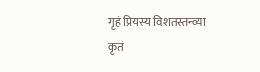गृहं प्रियस्य विशतस्तन्व्या कृतं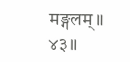मङ्गलम्॥ ४३॥